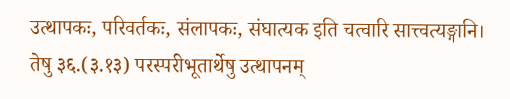उत्थापकः, परिवर्तकः, संलापकः, संघात्यक इति चत्वारि सात्त्वत्यङ्गानि। तेषु ३६.(३.१३) परस्परीभूतार्थेषु उत्थापनम्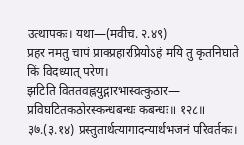उत्थापकः। यथा—(मवीच. २.४९)
प्रहर नमतु चापं प्राक्प्रहारप्रियोऽहं मयि तु कृतनिघाते किं विदध्यात् परेण।
झटिति विततवह्नयुद्गारभास्वत्कुठार— प्रविघटितकठोरस्कन्धबन्धः कबन्धः॥ १२८॥
३७.(३.१४) प्रस्तुतार्थत्यागादन्यार्थभजनं परिवर्तकः।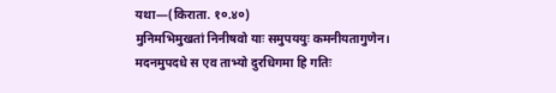यथा—(किराता. १०.४०)
मुनिमभिमुखतां निनीषवो याः समुपययुः कमनीयतागुणेन।
मदनमुपदधे स एव ताभ्यो दुरधिगमा हि गतिः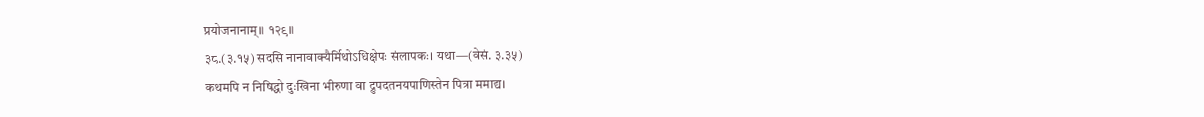प्रयोजनानाम्॥ १२९॥
३८.(३.१५) सदसि नानावाक्यैर्मिथोऽधिक्षेपः संलापकः। यथा—(वेसं. ३.३५)
कथमपि न निषिद्धो दुःखिना भीरुणा वा द्रुपदतनयपाणिस्तेन पित्रा ममाद्य।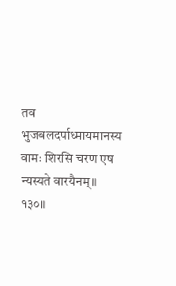तव भुजबलदर्पाध्मायमानस्य वामः शिरसि चरण एष न्यस्यते वारयैनम्॥ १३०॥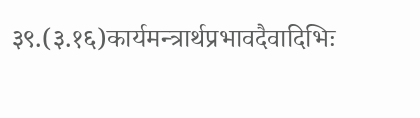३९.(३.१६)कार्यमन्त्रार्थप्रभावदैवादिभिः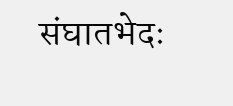संघातभेदः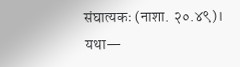संघात्यकः (नाशा. २०.४९)। यथा—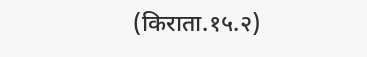(किराता.१५.२)